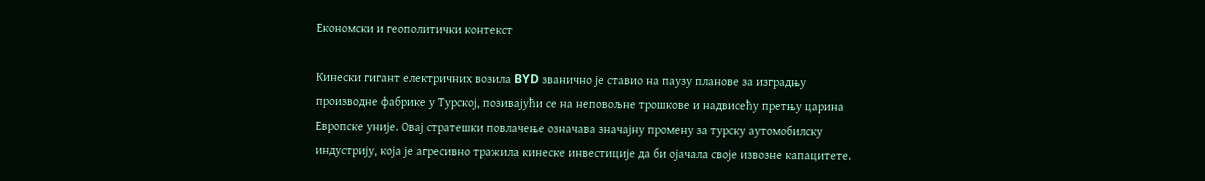Економски и геополитички контекст

Кинески гигант електричних возила BYD званично је ставио на паузу планове за изградњу производне фабрике у Турској, позивајући се на неповољне трошкове и надвисећу претњу царина Европске уније. Овај стратешки повлачење означава значајну промену за турску аутомобилску индустрију, која је агресивно тражила кинеске инвестиције да би ојачала своје извозне капацитете.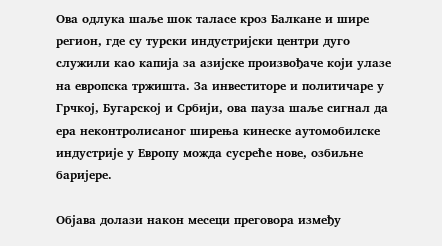Ова одлука шаље шок таласе кроз Балкане и шире регион, где су турски индустријски центри дуго служили као капија за азијске произвођаче који улазе на европска тржишта. За инвеститоре и политичаре у Грчкој, Бугарској и Србији, ова пауза шаље сигнал да ера неконтролисаног ширења кинеске аутомобилске индустрије у Европу можда сусреће нове, озбиљне баријере.

Објава долази након месеци преговора између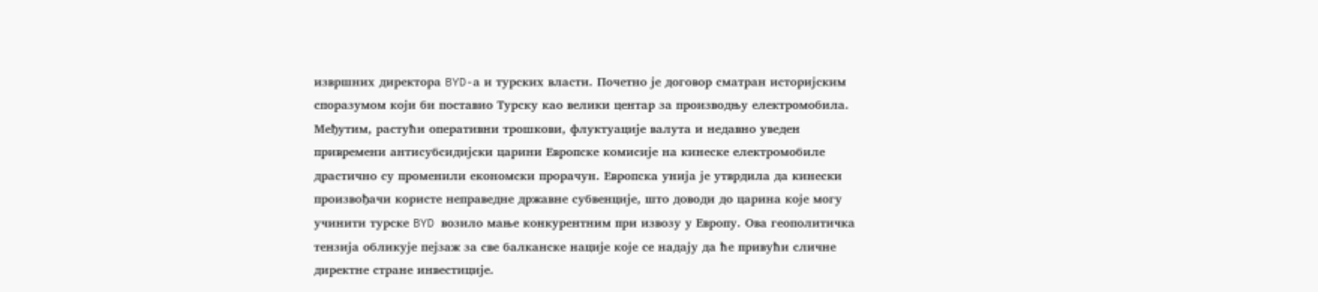извршних директора BYD-а и турских власти. Почетно је договор сматран историјским споразумом који би поставио Турску као велики центар за производњу електромобила. Међутим, растући оперативни трошкови, флуктуације валута и недавно уведен привремени антисубсидијски царини Европске комисије на кинеске електромобиле драстично су променили економски прорачун. Европска унија је утврдила да кинески произвођачи користе неправедне државне субвенције, што доводи до царина које могу учинити турске BYD возило мање конкурентним при извозу у Европу. Ова геополитичка тензија обликује пејзаж за све балканске нације које се надају да ће привући сличне директне стране инвестиције.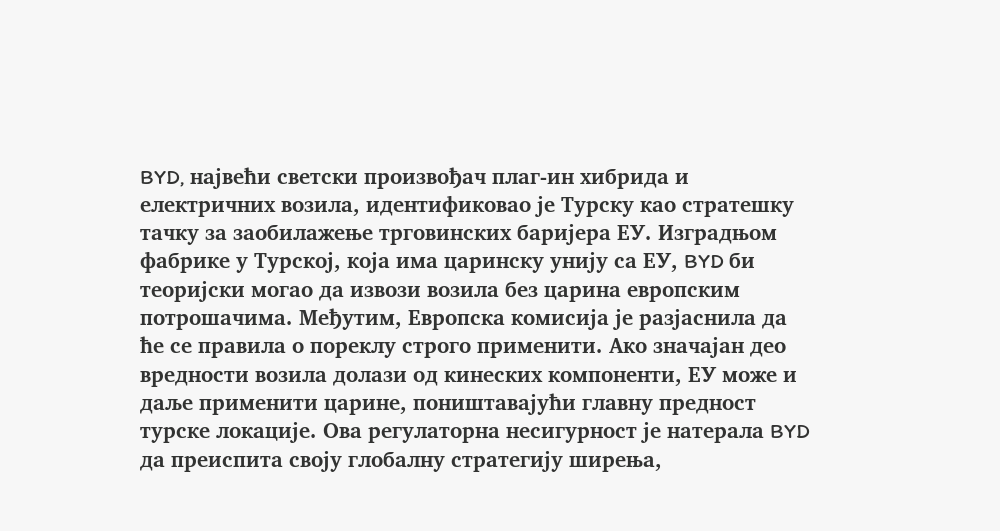BYD, највећи светски произвођач плаг-ин хибрида и електричних возила, идентификовао је Турску као стратешку тачку за заобилажење трговинских баријера ЕУ. Изградњом фабрике у Турској, која има царинску унију са ЕУ, BYD би теоријски могао да извози возила без царина европским потрошачима. Међутим, Европска комисија је разјаснила да ће се правила о пореклу строго применити. Ако значајан део вредности возила долази од кинеских компоненти, ЕУ може и даље применити царине, поништавајући главну предност турске локације. Ова регулаторна несигурност је натерала BYD да преиспита своју глобалну стратегију ширења,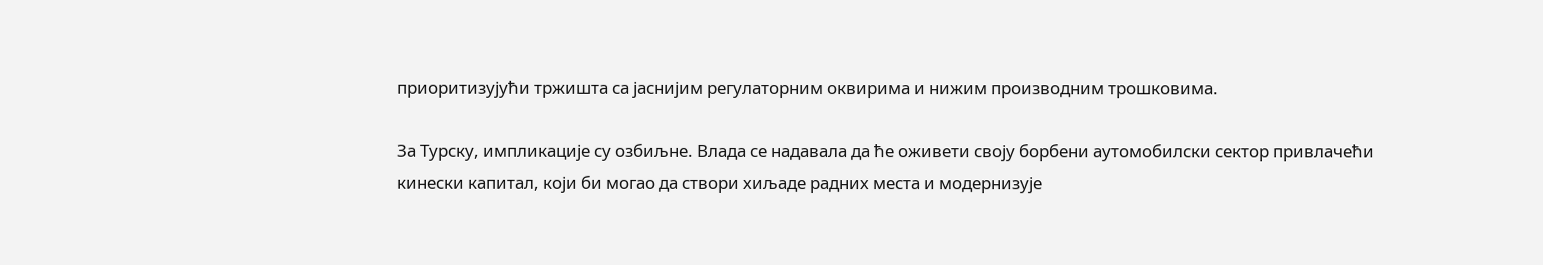приоритизујући тржишта са јаснијим регулаторним оквирима и нижим производним трошковима.

За Турску, импликације су озбиљне. Влада се надавала да ће оживети своју борбени аутомобилски сектор привлачећи кинески капитал, који би могао да створи хиљаде радних места и модернизује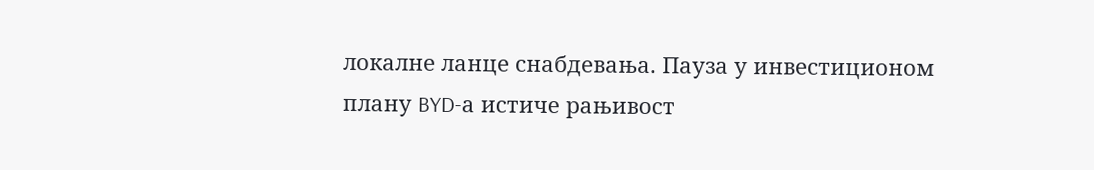локалне ланце снабдевања. Пауза у инвестиционом плану BYD-а истиче рањивост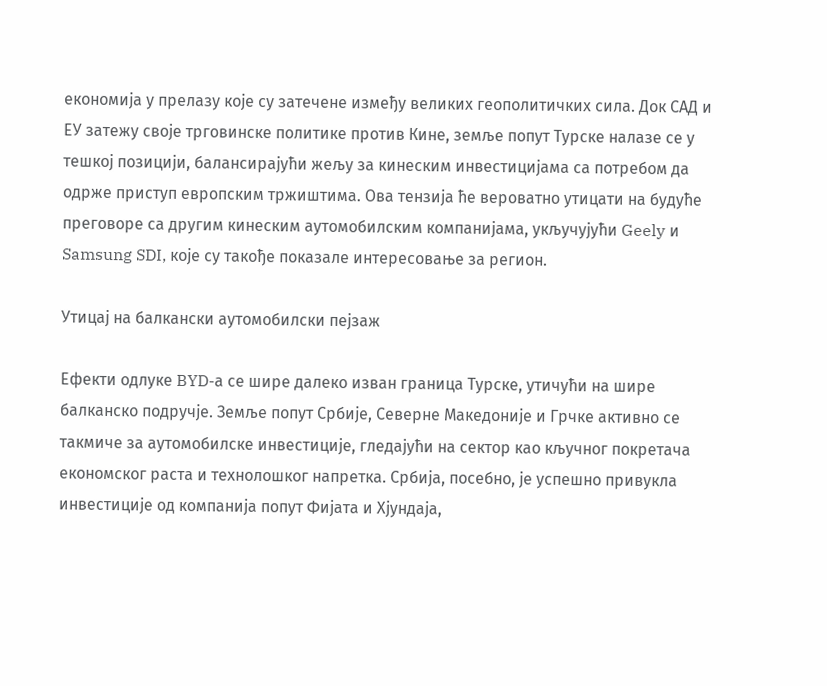економија у прелазу које су затечене између великих геополитичких сила. Док САД и ЕУ затежу своје трговинске политике против Кине, земље попут Турске налазе се у тешкој позицији, балансирајући жељу за кинеским инвестицијама са потребом да одрже приступ европским тржиштима. Ова тензија ће вероватно утицати на будуће преговоре са другим кинеским аутомобилским компанијама, укључујући Geely и Samsung SDI, које су такође показале интересовање за регион.

Утицај на балкански аутомобилски пејзаж

Ефекти одлуке BYD-а се шире далеко изван граница Турске, утичући на шире балканско подручје. Земље попут Србије, Северне Македоније и Грчке активно се такмиче за аутомобилске инвестиције, гледајући на сектор као кључног покретача економског раста и технолошког напретка. Србија, посебно, је успешно привукла инвестиције од компанија попут Фијата и Хјундаја,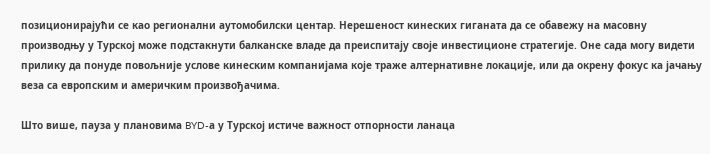позиционирајући се као регионални аутомобилски центар. Нерешеност кинеских гиганата да се обавежу на масовну производњу у Турској може подстакнути балканске владе да преиспитају своје инвестиционе стратегије. Оне сада могу видети прилику да понуде повољније услове кинеским компанијама које траже алтернативне локације, или да окрену фокус ка јачању веза са европским и америчким произвођачима.

Што више, пауза у плановима BYD-а у Турској истиче важност отпорности ланаца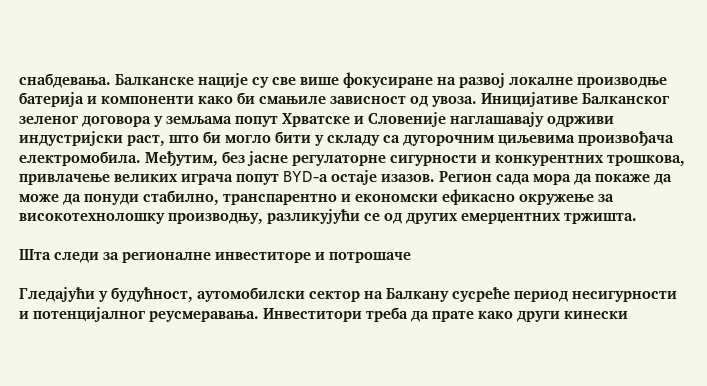снабдевања. Балканске нације су све више фокусиране на развој локалне производње батерија и компоненти како би смањиле зависност од увоза. Иницијативе Балканског зеленог договора у земљама попут Хрватске и Словеније наглашавају одрживи индустријски раст, што би могло бити у складу са дугорочним циљевима произвођача електромобила. Међутим, без јасне регулаторне сигурности и конкурентних трошкова, привлачење великих играча попут BYD-а остаје изазов. Регион сада мора да покаже да може да понуди стабилно, транспарентно и економски ефикасно окружење за високотехнолошку производњу, разликујући се од других емерџентних тржишта.

Шта следи за регионалне инвеститоре и потрошаче

Гледајући у будућност, аутомобилски сектор на Балкану сусреће период несигурности и потенцијалног реусмеравања. Инвеститори треба да прате како други кинески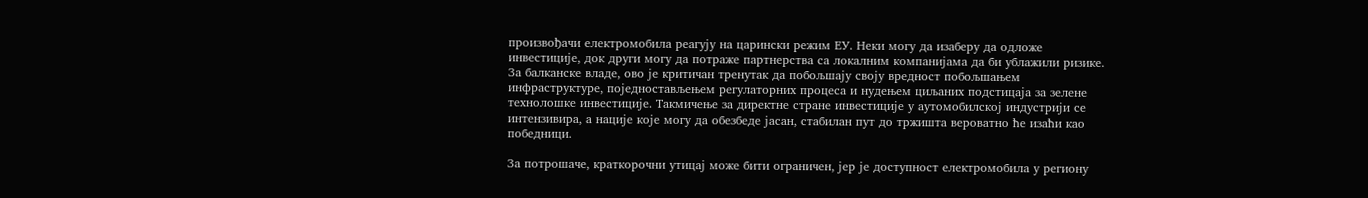произвођачи електромобила реагују на царински режим ЕУ. Неки могу да изаберу да одложе инвестиције, док други могу да потраже партнерства са локалним компанијама да би ублажили ризике. За балканске владе, ово је критичан тренутак да побољшају своју вредност побољшањем инфраструктуре, поједностављењем регулаторних процеса и нудењем циљаних подстицаја за зелене технолошке инвестиције. Такмичење за директне стране инвестиције у аутомобилској индустрији се интензивира, а нације које могу да обезбеде јасан, стабилан пут до тржишта вероватно ће изаћи као победници.

За потрошаче, краткорочни утицај може бити ограничен, јер је доступност електромобила у региону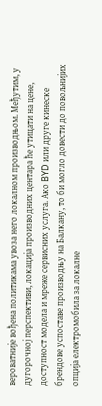вероватније вођена политикама увоза него локалном производњом. Међутим, у дугорочној перспективи, локација производних центара ће утицати на цене, доступност модела и мреже сервисних услуга. Ако BYD или друге кинеске брендове успоставе производњу на Балкану, то би могло довести до повољнијих опција електромобила за локалне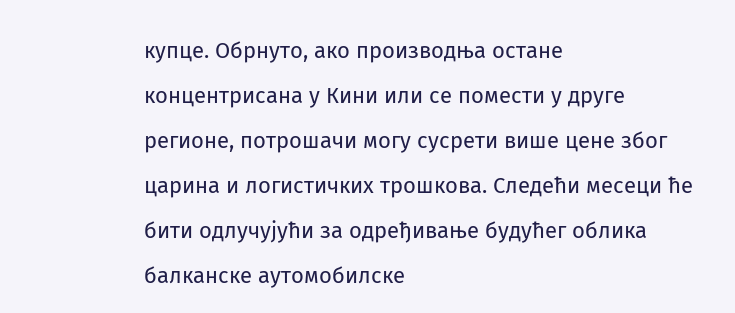купце. Обрнуто, ако производња остане концентрисана у Кини или се помести у друге регионе, потрошачи могу сусрети више цене због царина и логистичких трошкова. Следећи месеци ће бити одлучујући за одређивање будућег облика балканске аутомобилске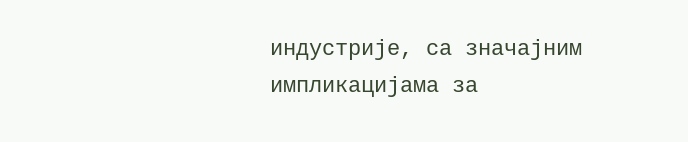индустрије, са значајним импликацијама за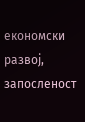економски развој, запосленост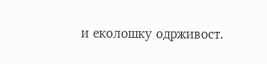и еколошку одрживост.